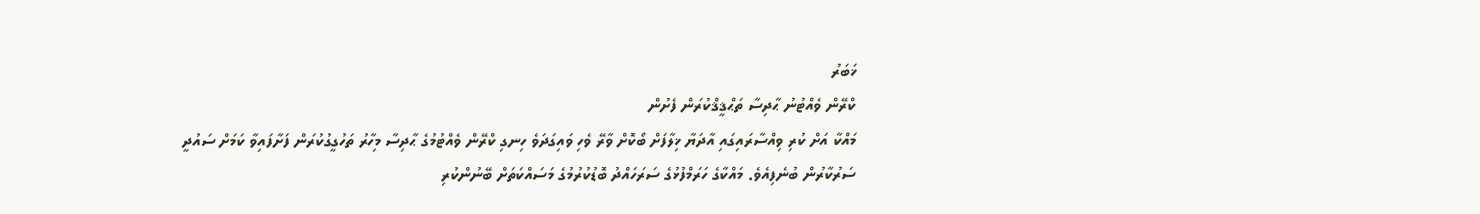ޚަބަރު
ކްރޭން ވެއްޓުނު ޙާދިސާ ތަޙްޤީޤްކުރަން ފެށުން
މައްކާ އަށް ކުރި ވިއްސާރައިގައި އާދަޔާ ޚިލާފަށް ބޯކޮށް ވާރޭ ވެހި ވައިގަދަވެ ހިނގި ކްރޭން ވެއްޓުމުގެ ޙާދިސާ މިހާރު ތަހުގީގުކުރަން ފަށާފައިވާ ކަމަށް ސައުދީ ސަރުކާރުން ބުނެފިއެވެ. މައްކާގެ ހަރަމްފުޅުގެ ސަރަހައްދު ބޮޑުކުރުމުގެ މަސައްކަތަށް ބޭނުންކުރި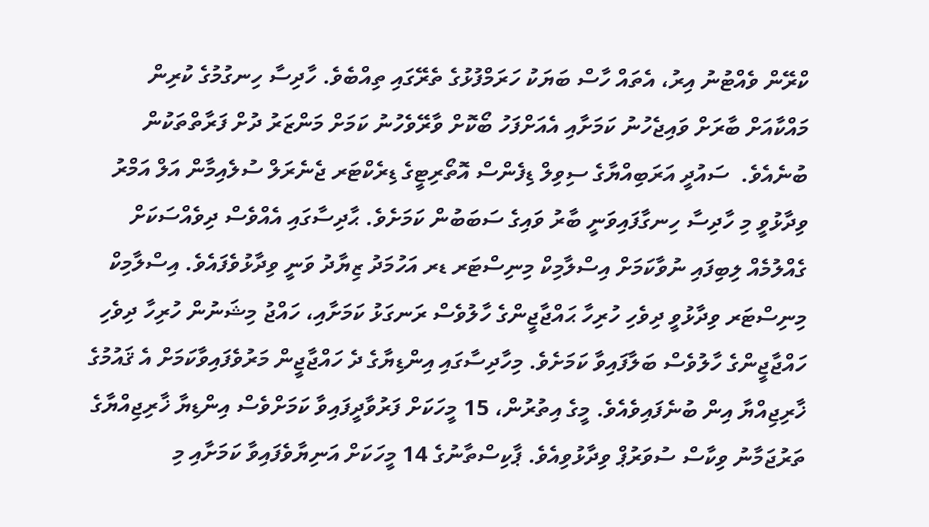ކްރޭން ވެއްޓުނު އިރު، އެތައް ހާސް ބަޔަކު ހަރަމްފުޅުގެ ތެރޭގައި ތިއްބެވެ. ހާދިސާ ހިނގުމުގެ ކުރިން މައްކާއަށް ބާރަށް ވައިޖެހުނު ކަމަށާއި އެއަށްފަހު ބޯކޮށް ވާރޭވެހުނު ކަމަށް މަންޒަރު ދުށް ފަރާތްތަކުން ބުނެއެވެ.  ސައުދީ އަރަބިއްޔާގެ ސިވިލް ޑިފެންސް އޮތޯރިޓީގެ ޑިރެކްޓަރ ޖެނެރަލް ސުލެއިމާން އަލް އަމްރު ވިދާޅުވީ މި ހާދިސާ ހިނގާފައިވަނީ ބާރު ވައިގެ ސަބަބުން ކަމަށެވެ. ޙާދިސާގައި އެއްވެސް ދިވެއްސަކަށް ގެއްލުމެއް ލިބިފައި ނުވާކަމަށް އިސްލާމިކް މިނިސްޓަރ ޑރ އަހުމަދު ޒިޔާދު ވަނީ ވިދާޅުވެފައެވެ. އިސްލާމިކް މިނިސްޓަރ ވިދާޅުވީ ދިވެހި ހުރިހާ ޙައްޖާޖީންގެ ހާލުވެސް ރަނގަޅު ކަމަށާއި، ހައްޖު މިޝަނުން ހުރިހާ ދިވެހި ހައްޖާޖީންގެ ހާލުވެސް ބަލާފައިވާ ކަމަށެވެ. މިހާދިސާގައި އިންޑިޔާގެ ދެ ހައްޖާޖީން މަރުވެފައިވާކަމަށް އެ ޤައުމުގެ ޚާރިޖިއްޔާ އިން ބުނެފައިވެއެވެ. މީގެ އިތުރުން، 15 މީހަކަށް ފަރުވާދީފައިވާ ކަމަށްވެސް އިންޑިޔާ ޚާރިޖިއްޔާގެ ތަރުޖަމާނު ވިކާސް ސުވަރުޕް ވިދާޅުވިއެވެ. ޕާކިސްތާނުގެ 14 މީހަކަށް އަނިޔާވެފައިވާ ކަމަށާއި މި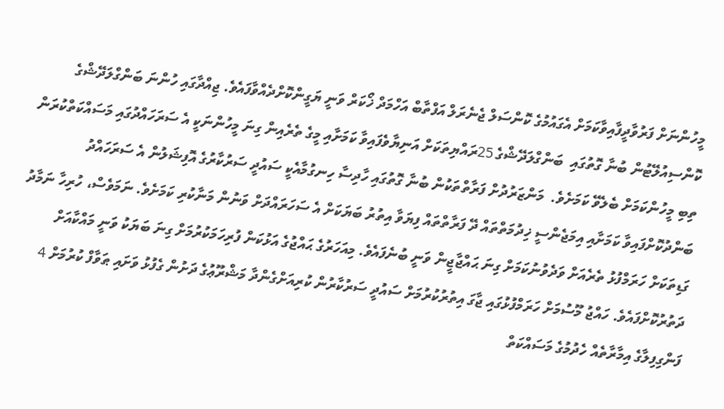މީހުންނަށް ފަރުވާދީފާއިވާކަމަށް އެގައުމުގެ ކޮންސަލް ޖެނެރަލް އަފްތާބް އަހްމަދް ޚޯކަރް ވަނީ ޔަގީންކޮށްދެއްވާފައެވެ. ޖިއްދާގައި ހުންނަ ބަންގްލަދޭޝްގެ ކޮންސިއުލޭޓުން ބުނާ ގޮތުގައި  ބަންގްލަދޭޝްގެ 25ރައްޔިތަކަށް އަނިޔާވެފައިވާ ކަމަށާއި މީގެ ތެރެއިން ގިނަ މީހުންނަކީ އެ ސަރަހައްދުގައި މަސައްކަތްކުރަން ތިބި މީހުންކަމަށް ބެލެވޭ ކަމަށެވެ.  މަންޒަރުދުށް ފަރާތްތަކުން ބުނާ ގޮތުގައި ހާދިސާ ހިނގުމާއެކީ ސައުދީ ސަރުކާރުގެ އޮފިޝަލުން އެ ސަރަހައްދު ބަންދުކޮށްފައިވާ ކަމަށާއި އިމަޖެންސީ ޚިދުމަތްތައް ދޭ ފަރާތްތައް ފިޔަވާ އިތުރު ބަޔަކަށް އެ ސަހަރައްދަށް ވަނުން މަނާކުރި ކަމަށެވެ. ނަމަވެސް، ހުރިހާ ނަމާދު ގަޑިތަކަށް ހަރަމްފުޅު ތެރެއަށް ވަދެވުނުކަމަށް ގިނަ ޙައްޖާޖީން ވަނީ ބުނެފައެވެ. މިއަހަރުގެ ޙައްޖުގެ އަޅުކަން ފުރިހަމަކުރުމަށް ގިނަ ބަޔަކު ވަނީ މައްކާއަށް ދަތުރުކޮށްފައެވެ. ހައްޖު މޫސުމަށް ހަރަމްފުޅުގައި ޖާގަ އިތުރުކުރުމަށް ސައުދީ ސަރުކާރުން ކުރިއަށްގެންދާ މަޝްރޫޢުގެ ދަށުން ގެފުޅު ވަށައި ޠަވާފް ކުރުމަށް 4 ފަންގިފިލާގެ އިމާރާތެއް ހެދުމުގެ މަސައްކަތް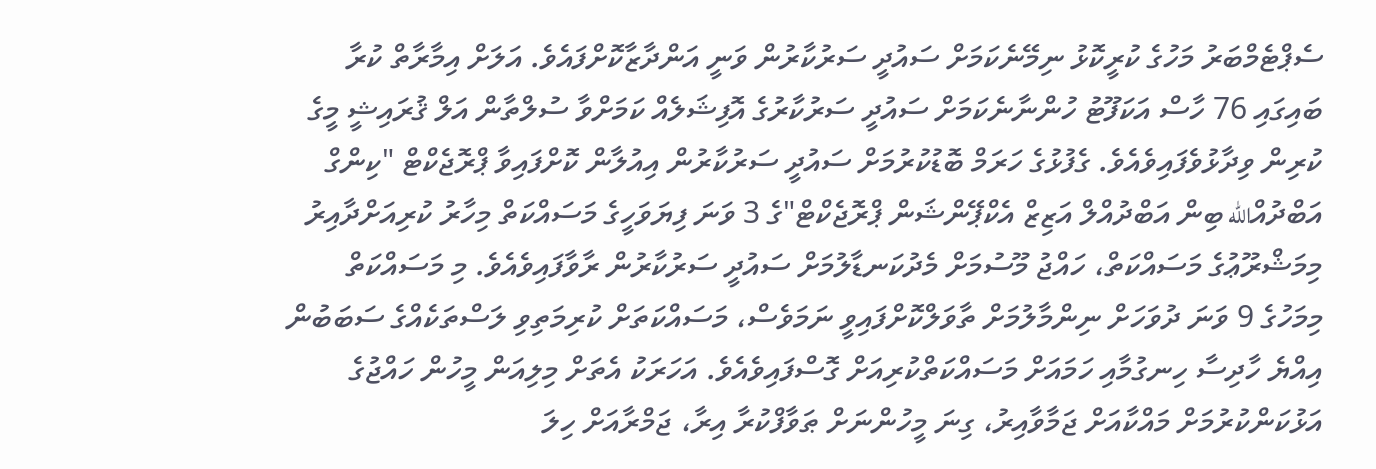ސެޕްޓެމްބަރު މަހުގެ ކުރީކޮޅު ނިމޭނެކަމަށް ސައުދީ ސަރުކާރުން ވަނީ އަންދާޒާކޮށްފައެވެ. އަލަށް އިމާރާތް ކުރާ ބައިގައި 76 ހާސް އަކަފޫޓު ހުންނާނެކަމަށް ސައުދީ ސަރުކާރުގެ އޮފިޝަލެއް ކަމަށްވާ ސުލްތާން އަލް ޤުރައިޝީ މީގެ ކުރިން ވިދާޅުވެފައިވެއެވެ. ގެފުޅުގެ ހަރަމް ބޮޑުކުރުމަށް ސައުދީ ސަރުކާރުން އިއުލާން ކޮށްފައިވާ ޕްރޮޖެކްޓް "ކިންގް އަބްދުއްالله ބިން އަބްދުއްލް އަޒިޒް އެކްޕޭންޝަން ޕްރޮޖެކްޓް"ގެ 3 ވަނަ ފިޔަވަހީގެ މަސައްކަތް މިހާރު ކުރިއަށްދާއިރު މިމަޝްރޫޢުގެ މަސައްކަތް، ހައްޖު މޫސުމަށް މެދުކަނޑާލުމަށް ސައުދީ ސަރުކާރުން ރާވާފައިވެއެވެ. މި މަސައްކަތް މިމަހުގެ 9 ވަނަ ދުވަހަށް ނިންމާލުމަށް ތާވަލްކޮށްފައިވީ ނަމަވެސް، މަސައްކަތަށް ކުރިމަތިވި ލަސްތަކެއްގެ ސަބަބުން އިއްޔެ ހާދިސާ ހިނގުމާއި ހަމައަށް މަސައްކަތްކުރިއަށް ގޮސްފައިވެއެވެ. އަހަރަކު އެތަށް މިލިއަން މީހުން ހައްޖުގެ އަޅުކަންކުރުމަށް މައްކާއަށް ޖަމާވާއިރު، ގިނަ މީހުންނަށް ޠަވާފްކުރާ އިރާ، ޖަމްރާއަށް ހިލަ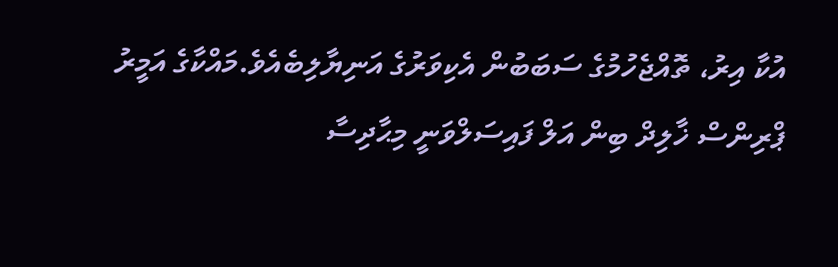އުކާ އިރު، ތޮއްޖެހުމުގެ ސަބަބުން އެކިވަރުގެ އަނިޔާލިބެއެވެ.މައްކާގެ އަމީރު ޕްރިންސް ޚާލިދް ބިން އަލް ފައިސަލްވަނީ މިޙާދިސާ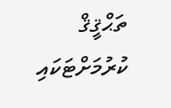ތަޙްޤީޤް ކުރުމަށްޓަކައި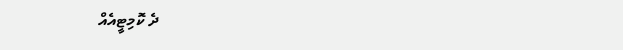ދެ ކޮމިޓީއެއް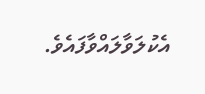އެކުލަވާލައްވާފައެވެ.